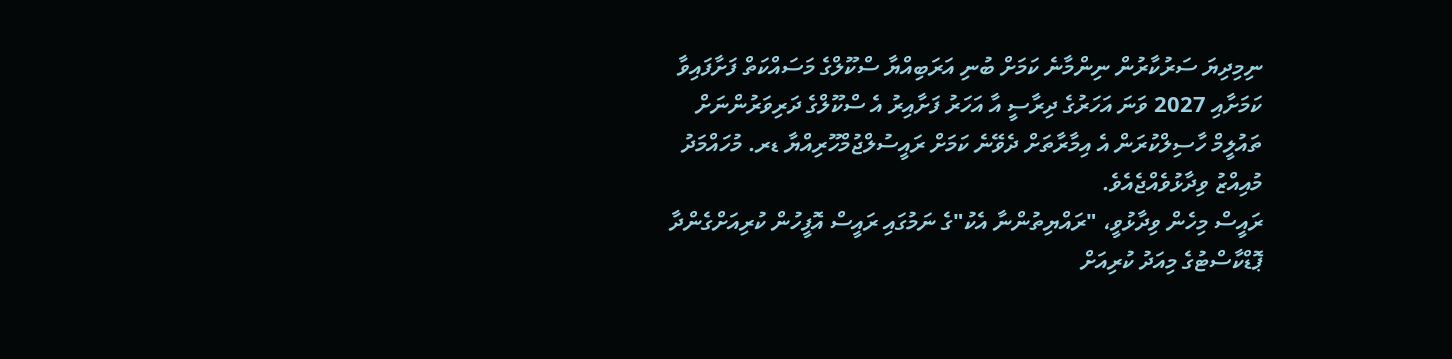ނިމިދިޔަ ސަރުކާރުން ނިންމާނެ ކަމަށް ބުނި އަރަބިއްޔާ ސްކޫލްގެ މަސައްކަތް ފަށާފައިވާ ކަމަށާއި 2027 ވަނަ އަހަރުގެ ދިރާސީ އާ އަހަރު ފަށާއިރު އެ ސްކޫލްގެ ދަރިވަރުންނަށް ތައުލީމް ހާސިލްކުރަން އެ އިމާރާތަށް ދެވޭނެ ކަމަށް ރައީސުލްޖުމްހޫރިއްޔާ ޑރ. މުހައްމަދު މުއިއްޒު ވިދާޅުވެއްޖެއެވެ.
ރައީސް މިހެން ވިދާޅުވީ، "ރައްޔިތުންނާ އެކު"ގެ ނަމުގައި ރައީސް އޮފީހުން ކުރިއަށްގެންދާ ޕޮޑްކާސްޓުގެ މިއަދު ކުރިއަށް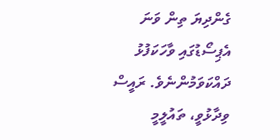ގެންދިޔަ ތިން ވަނަ އެޕިސޯޑުގައި ވާހަކަފުޅު ދައްކަވަމުންނެވެ. ރައީސް ވިދާޅުވީ، ތައުލީމީ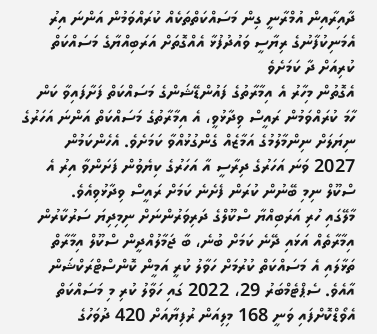ދާއިރާއިން އުމްރާނީ ގިން މަސައްކަތްތަކެއް ކުރައްވަމުން އަންނަ އިރު އެމަނިކުފާނުގެ ރިޔާސީ ވައުދުފުޅާ އެއްގޮތަށް އަރަބިއްޔާގެ މަސައްކަތް ކުރިއަށް ދާ ކަމަށެވެ
އެގޮތުން މިހާރު އެ އިމާރާތުގެ ފައުންޑޭޝަންގެ މަސައްކަތް ފަށާފައިވާ ކަން ހާމަ ކުރައްވަމުން ރައީސް ވިދާޅުވީ، އެ އިމާރާތުގެ މަސައްކަތް އަންނަ އަހަރުގެ ނިޔަލަށް ނިންމާލުމުގެ އަމާޒެއް ގެންގުޅުއްވާ ކަމަށެވެ. އެހެންކަމުން 2027 ވަނަ އަހަރުގެ ދިރާސީ އާ އަހަރުގެ ކިޔެވުން ފަށަންވާ އިރު އެ ސްކޫލް ނިމި ބޭނުން ކުރަން ފެށެނެ ކަމަށް ރައީސް ވިދާޅުވިއެވެ.
މާލޭގައި ހުރި އަރަބިއްޔާ ސްކޫލްގެ ދަރިވަރުންނަށް ނިމިދިޔަ ސަރުކާރުން އިމާރާތެއް އަޅައި ދޭނެ ކަމަށް ބުނެ، ބާ ޖަމާލުއްދީން ސްކޫލް އިމާރާތް ތަޅާލައި އެ މަސައްކަތް ކުރުމަށް ހަވާލު ކުރީ އަމީން ކޮންސްޓްރަކްޝަން އާއެވެ. ސެޕްޓެމްބަރު 29، 2022 ގައި ހަވާލު ކުރި މި މަސައްކަތް އެވޯޑްކޮށްފައި ވަނީ 168 މިލިއަން ރުފިޔާއަށް 420 ދުވަހުގެ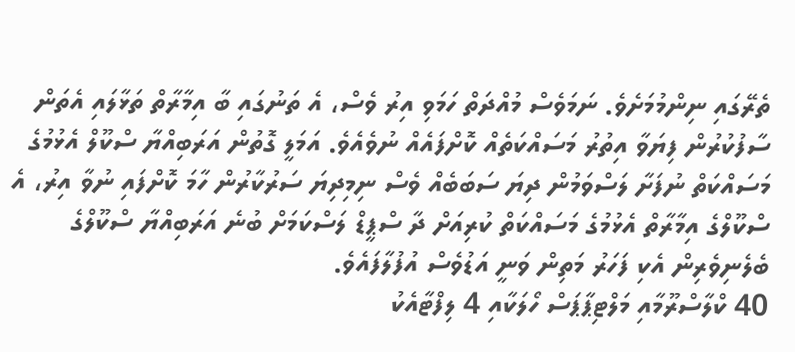ތެރޭގައި ނިންމުމަށެވެ. ނަމަވެސް މުއްދަތް ހަމަވި އިރު ވެސް، އެ ތަނުގައި ބާ އިމާރާތް ތަޅާލައި އެތަން ސާފުކުރުން ފިޔަވާ އިތުރު މަސައްކަތެއް ކޮށްފައެއް ނުވެއެވެ. އަމަލީ ގޮތުން އަރަބިއްޔާ ސްކޫލް އެޅުމުގެ މަސައްކަތް ނުފަށާ ލަސްވަމުން ދިޔަ ސަބަބެއް ވެސް ނިމިދިޔަ ސަރުކާރުން ހާމަ ކޮށްފައި ނުވާ އިރު، އެ ސްކޫލްގެ އިމާރާތް އެޅުމުގެ މަސައްކަތް ކުރިއަށް ދާ ސްޕީޑް ލަސްކަމަށް ބުނެ އަރަބިއްޔާ ސްކޫލްގެ ބެލެނިވެރިން އެކި ފަހަރު މަތިން ވަނީ އަޑުވެސް އުފުލާފައެވެ.
40 ކްލާސްރޫމާއި މަލްޓިޕާޕަސް ހޯލަކާއި 4 ލިފްޓާއެކު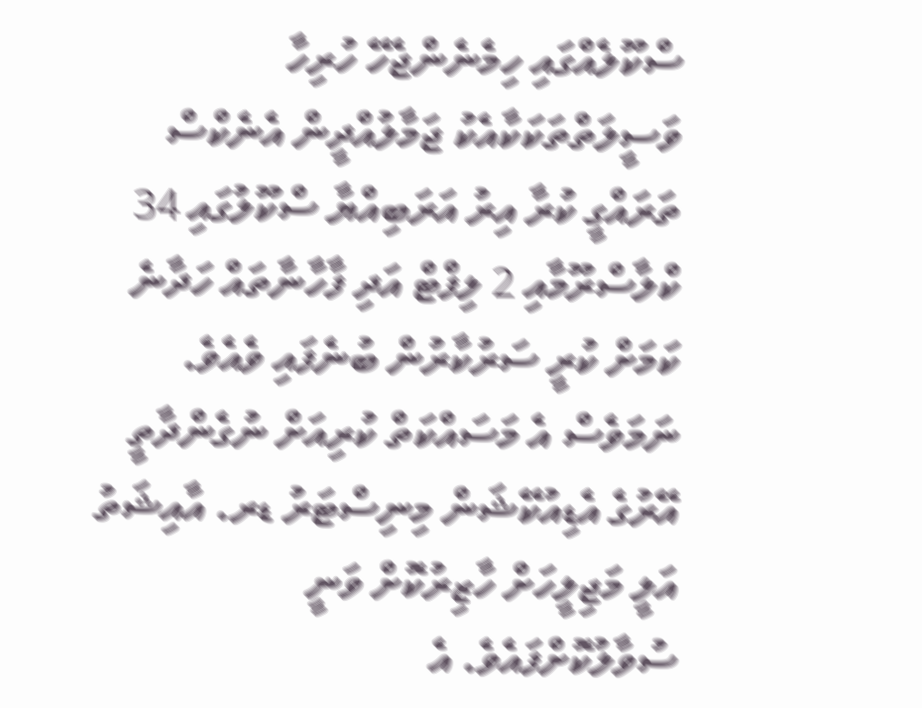ސްކޫލެއްގައި ހިމެނެންޖެހޭ ހުރިހާ ވަސީލަތްތަކަކާއެކު ޖަމާލުއްދީން އެނެކްސް ތަރައްގީ ކުރާ އިރު އަރަބިއްޔާ ސްކޫލުގައި 34 ކްލާސްރޫމާއި 2 ލިފްޓް އަދި ފާހާނާތައް ހަދާނެ ކަމަށް ކުރީ ސަރުކާރުން ބުނެފައި ވެއެވެ. ނަމަވެސް އެ މަސައްކަތް ކުރިއަށް ނުގެންދާތީ އޭރުގެ އެޑިއުކޭޝަން މިނިސްޓަރު ޑރ. އާއިޝަތު އަލީ މަޖިލީހަށް ހާޒިރުކޮށް ވަނީ ސުވާލުކޮށްފައެވެ. އެ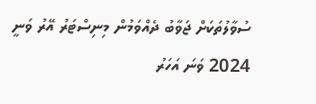ސުވާލުތަކަށް ޖަވާބު ދެއްވަމުން މިނިސްޓަރު އޭރު ވަނީ 2024 ވަނަ އަހަރު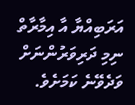އަރަބިއްޔާ އާ އިމާރާތް ނިމި ދަރިވަރުންނަށް ވަދެވޭނެ ކަމަށެވެ.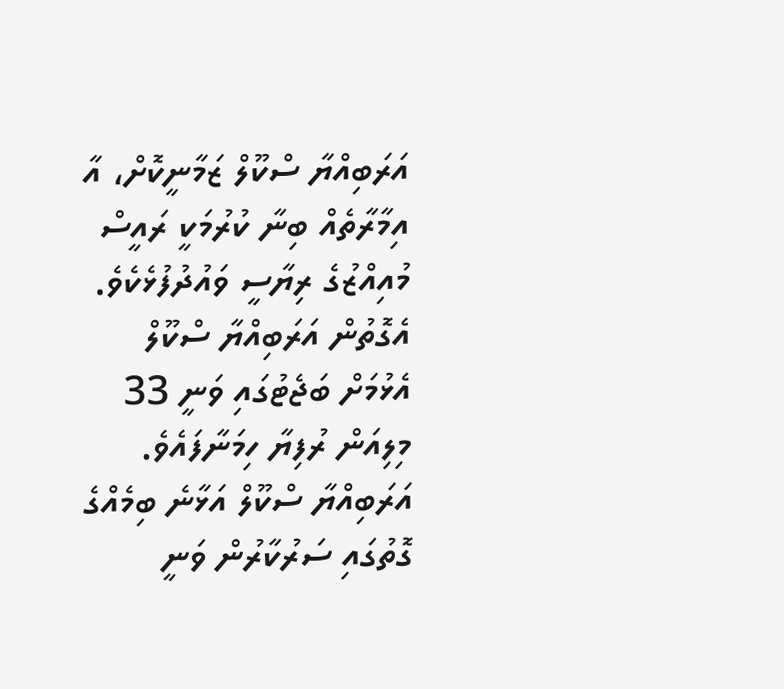އަރަބިއްޔާ ސްކޫލް ޒަމާނީކޮށް، އާ އިމާރާތެއް ބިނާ ކުރުމަކީ ރައީސް މުއިއްޒުގެ ރިޔާސީ ވައުދުފުޅެކެވެ. އެގޮތުން އަރަބިއްޔާ ސްކޫލް އެޅުމަށް ބަޖެޓުގައި ވަނީ 33 މިލިއަން ރުފިޔާ ހިމަނާފައެވެ. އަރަބިއްޔާ ސްކޫލް އަޅާނެ ބިމެއްގެ ގޮތުގައި ސަރުކާރުން ވަނީ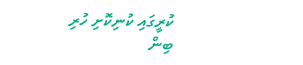ކުރީގައި ކުނިކޮށި ހުރި ބިން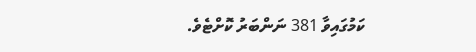ކަމުގައިވާ 381 ނަންބަރު ކޮށްޓެވެ.